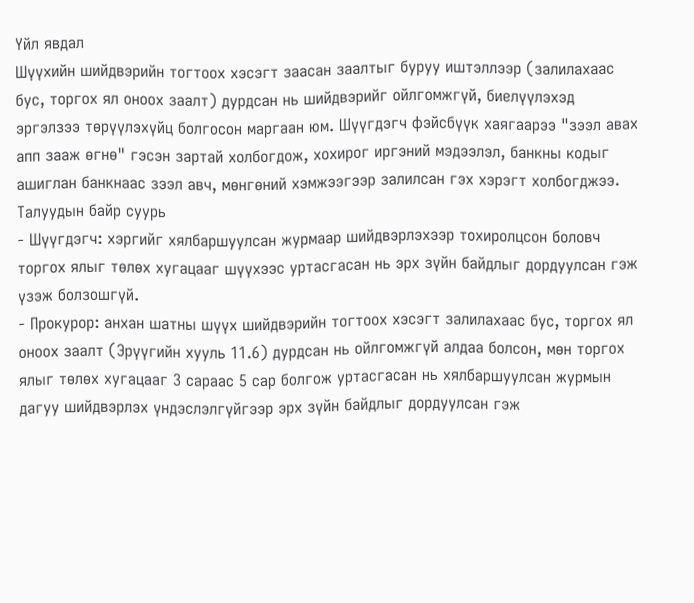Үйл явдал
Шүүхийн шийдвэрийн тогтоох хэсэгт заасан заалтыг буруу иштэллээр (залилахаас бус, торгох ял оноох заалт) дурдсан нь шийдвэрийг ойлгомжгүй, биелүүлэхэд эргэлзээ төрүүлэхүйц болгосон маргаан юм. Шүүгдэгч фэйсбүүк хаягаарээ "зээл авах апп зааж өгнө" гэсэн зартай холбогдож, хохирог иргэний мэдээлэл, банкны кодыг ашиглан банкнаас зээл авч, мөнгөний хэмжээгээр залилсан гэх хэрэгт холбогджээ.
Талуудын байр суурь
- Шүүгдэгч: хэргийг хялбаршуулсан журмаар шийдвэрлэхээр тохиролцсон боловч торгох ялыг төлөх хугацааг шүүхээс уртасгасан нь эрх зүйн байдлыг дордуулсан гэж үзэж болзошгүй.
- Прокурор: анхан шатны шүүх шийдвэрийн тогтоох хэсэгт залилахаас бус, торгох ял оноох заалт (Эрүүгийн хууль 11.6) дурдсан нь ойлгомжгүй алдаа болсон, мөн торгох ялыг төлөх хугацааг 3 сараас 5 сар болгож уртасгасан нь хялбаршуулсан журмын дагуу шийдвэрлэх үндэслэлгүйгээр эрх зүйн байдлыг дордуулсан гэж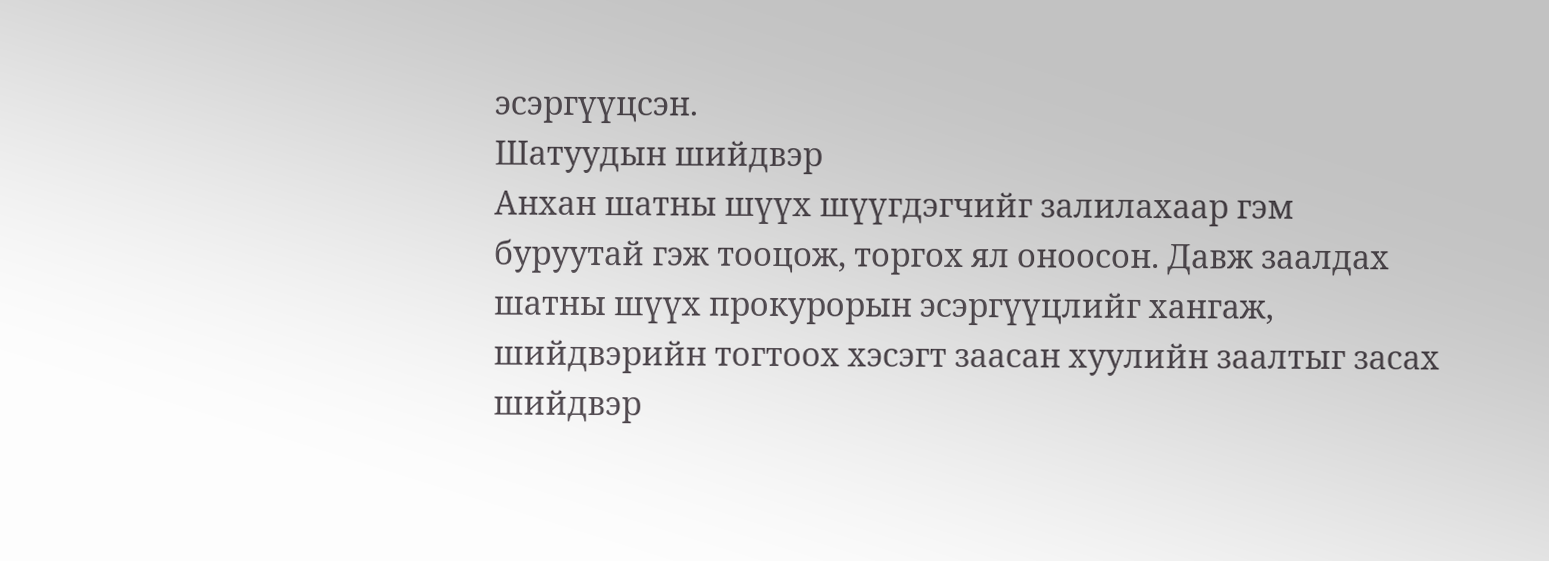эсэргүүцсэн.
Шатуудын шийдвэр
Анхан шатны шүүх шүүгдэгчийг залилахаар гэм буруутай гэж тооцож, торгох ял оноосон. Давж заалдах шатны шүүх прокурорын эсэргүүцлийг хангаж, шийдвэрийн тогтоох хэсэгт заасан хуулийн заалтыг засах шийдвэр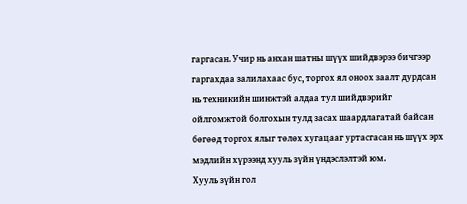гаргасан. Учир нь анхан шатны шүүх шийдвэрээ бичгээр гаргахдаа залилахаас бус, торгох ял оноох заалт дурдсан нь техникийн шинжтэй алдаа тул шийдвэрийг ойлгомжтой болгохын тулд засах шаардлагатай байсан бөгөөд торгох ялыг төлөх хугацааг уртасгасан нь шүүх эрх мэдлийн хүрээнд хууль зүйн үндэслэлтэй юм.
Хууль зүйн гол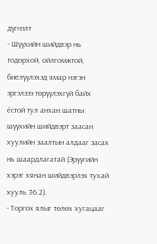дүгнэлт
- Шүүхийн шийдвэр нь тодорхой, ойлгомжтой, биелүүлэхэд ямар нэгэн эргэлзээ төрүүлэхгүй байх ёстой тул анхан шатны шүүхийн шийдвэрт заасан хуулийн заалтын алдааг засах нь шаардлагатай (Эрүүгийн хэрэг хянан шийдвэрлэх тухай хууль 36.2).
- Торгох ялыг төлөх хугацааг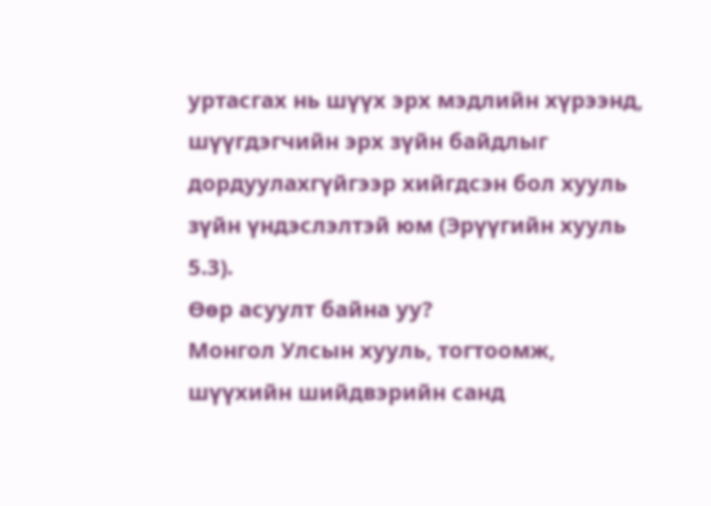уртасгах нь шүүх эрх мэдлийн хүрээнд, шүүгдэгчийн эрх зүйн байдлыг дордуулахгүйгээр хийгдсэн бол хууль зүйн үндэслэлтэй юм (Эрүүгийн хууль 5.3).
Өөр асуулт байна уу?
Монгол Улсын хууль, тогтоомж, шүүхийн шийдвэрийн санд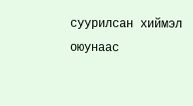суурилсан хиймэл оюунаас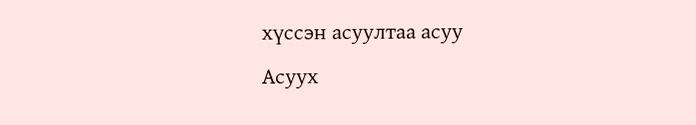хүссэн асуултаа асуу
Асуух